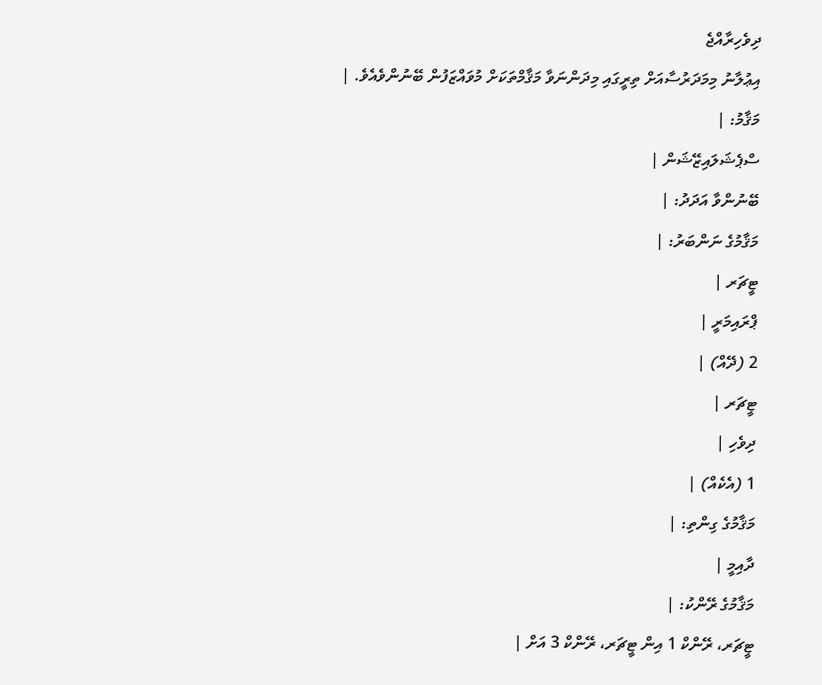ދިވެހިރާއްޖެ
އިޢުލާނު މިމަދަރުސާއަށް ތިރީގައި މިދަންނަވާ މަޤާމްތަކަށް މުވައްޒަފުން ބޭނުންވެއެވެ. |
މަޤާމު: |
ސްޕެޝަލައިޒޭޝަން |
ބޭނުންވާ އަދަދު: |
މަޤާމުގެ ނަންބަރު: |
ޓީޗަރ |
ޕްރައިމަރީ |
2 (ދޭއް) |
ޓީޗަރ |
ދިވެހި |
1 (އެކެއް) |
މަޤާމުގެ ގިންތި: |
ދާއިމީ |
މަޤާމުގެ ރޭންކު: |
ޓީޗަރ، ރޭންކް 1 އިން ޓީޗަރ، ރޭންކް 3 އަށް |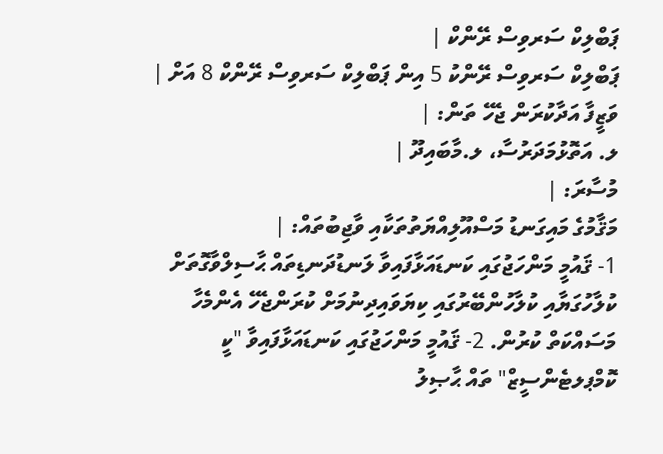ޕަބްލިކް ސަރވިސް ރޭންކް |
ޕަބްލިކް ސަރވިސް ރޭންކު 5 އިން ޕަބްލިކް ސަރވިސް ރޭންކް 8 އަށް |
ވަޒީފާ އަދާކުރަން ޖެހޭ ތަން: |
ލ. އަތޮޅުމަދަރުސާ، ލ.މާބައިދޫ |
މުސާރަ: |
މަޤާމުގެ މައިގަނޑު މަސްއޫލިއްޔަތުތަކާއި ވާޖިބުތައް: |
1- ޤައުމީ މަންހަޖުގައި ކަނޑައަޅާފައިވާ ލަނޑުދަނޑިތައް ޙާސިލްވާގޮތަށް ކުލާހުގަޔާއި ކުލާހުންބޭރުގައި ކިޔަވައިދިނުމަށް ކުރަންޖެހޭ އެންމެހާ މަސައްކަތް ކުރުން. 2- ޤައުމީ މަންހަޖުގައި ކަނޑައަޅާފައިވާ "ކީ ކޮމްޕލޓެންސީޒް" ތައް ޙާޞިލު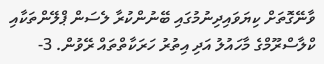ވާނޭގޮތަށް ކިޔަވައިދިނުމުގައި ބޭނުންކުރާ ލެސަން ޕްލޭންތަކާއި ކްލާސްރޫމްގެ މާހައުލު އަދި އިތުރު ހަރަކާތްތައް ރޭވުން. 3-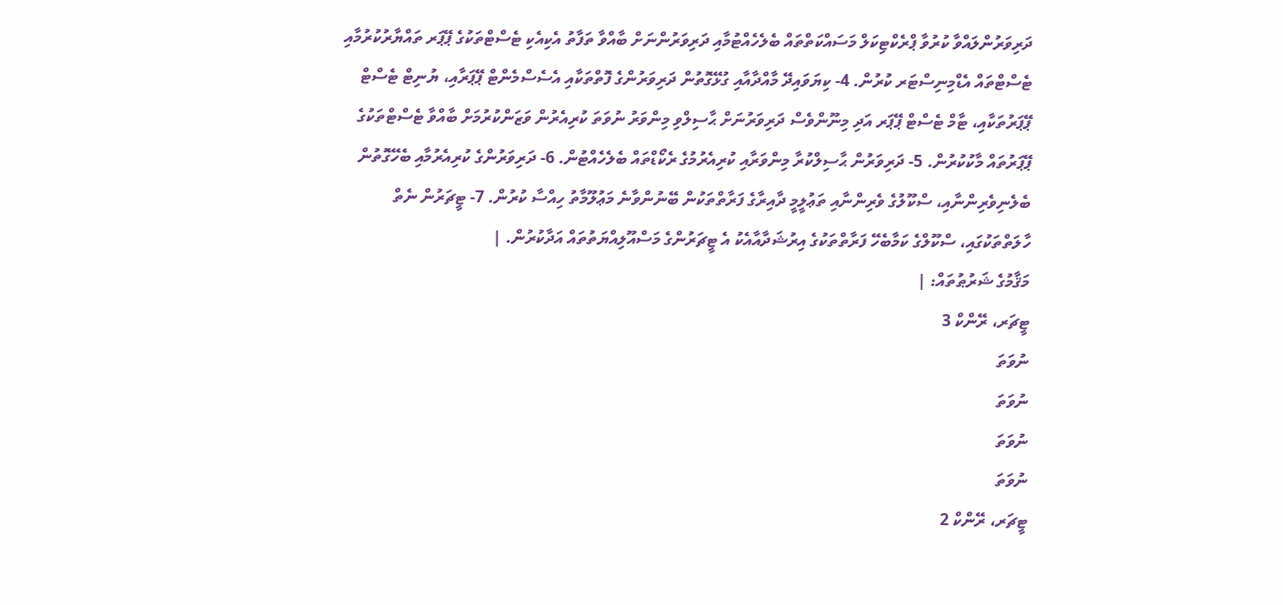ދަރިވަރުންލައްވާ ކުރުވާ ޕްރެކްޓިކަލް މަސައްކަތްތައް ބެލެހެއްޓުމާއި ދަރިވަރުންނަށް ބާއްވާ ތަފާތު އެކިއެކި ޓެސްޓްތަކުގެ ޕޭޕަރ ތައްޔާރުކުރުމާއި ޓެސްޓްތައް އެޑްމިނިސްޓަރ ކުރުން. 4- ކިޔަވައިދޭ މާއްދާއާއި ގުޅޭގޮތުން ދަރިވަރުންގެ ފޮތްތަކާއި އެސެސްމެންޓް ޕޭޕަރާއި، ޔުނިޓް ޓެސްޓް ޕޭޕަރުތަކާއި، ޓާމް ޓެސްޓް ޕޭޕަރ އަދި މިނޫންވެސް ދަރިވަރުނަށް ޙާސިލްވި މިންވަރު ނުވަތަ ކުރިއެރުން ވަޒަންކުރުމަށް ބާއްވާ ޓެސްޓްތަކުގެ ޕޭޕަރުތައް މާކުކުރުން. 5- ދަރިވަރުން ޙާސިލްކުރާ މިންވަރާއި ކުރިއެރުމުގެ ރެކޯޑްތައް ބެލެހެއްޓުން. 6- ދަރިވަރުންގެ ކުރިއެރުމާއި ބެހޭގޮތުން ބެލެނިވެރިންނާއި، ސްކޫލުގެ ވެރިންނާއި ތަޢުލީމީ ދާއިރާގެ ފަރާތްތަކުން ބޭނުންވާނެ މަޢުލޫމާތު ހިއްސާ ކުރުން. 7- ޓީޗަރުން ނެތް ހާލަތްތަކުގައި، ސްކޫލްގެ ކަމާބެހޭ ފަރާތްތަކުގެ އިރުޝަދާއާއެކު އެ ޓީޗަރުންގެ މަސްއޫލިއްޔަތުތައް އަދާކުރުން. |
މަޤާމުގެ ޝަރުޠުތައް: |
ޓީޗަރ، ރޭންކް 3
ނުވަތަ
ނުވަތަ
ނުވަތަ
ނުވަތަ
ޓީޗަރ، ރޭންކް 2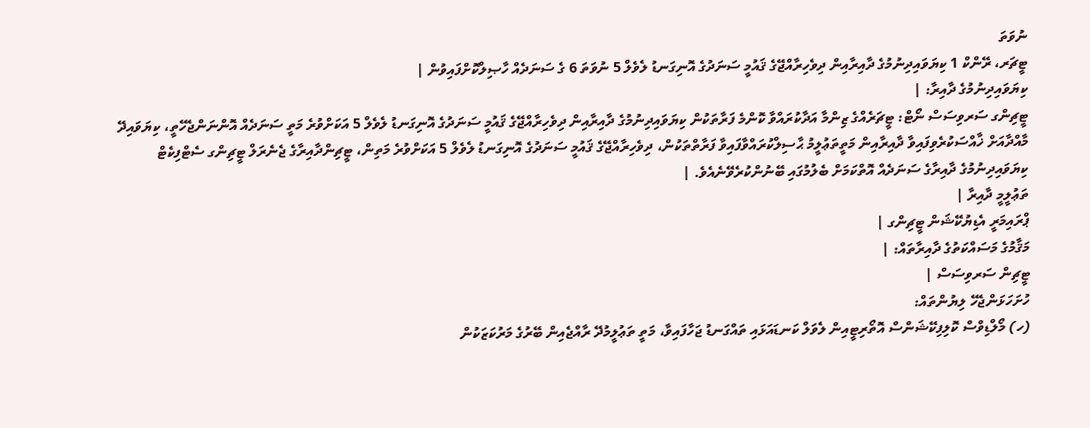ނުވަތަ
ޓީޗަރ، ރޭންކް 1 ކިޔަވައިދިނުމުގެ ދާއިރާއިން ދިވެހިރާއްޖޭގެ ޤައުމީ ސަނަދުގެ އޮނިގަނޑު ލެވެލް 5 ނުވަތަ 6 ގެ ސަނަދެއް ހާޞިލްކޮށްފައިވުން |
ކިޔަވައިދިނުމުގެ ދާއިރާ: |
ޓީޗިންގ ސަރވިސަސް ނޯޓް: ޓީޗަރެއްގެ ޒިންމާ އަދާކުރައްވާ ކޮންމެ ފަރާތަކުން ކިޔަވައިދިނުމުގެ ދާއިރާއިން ދިވެހިރާއްޖޭގެ ޤައުމީ ސަނަދުގެ އޮނިގަނޑު ލެވެލް 5 އަކަށްވުރެ މަތީ ސަނަދެއް އޮންނަންޖެހޭތީ، ކިޔަވައިދޭ މާއްދާއަށް ޚާއްސަކުރެވިފައިވާ ދާއިރާއިން މަތީތަޢުލީމު ޙާސިލްކުރައްވާފައިވާ ފަރާތްތަކުން، ދިވެހިރާއްޖޭގެ ޤައުމީ ސަނަދުގެ އޮނިގަނޑު ލެވެލް 5 އަކަށްވުރެ މަތިން، ޓީޗިންދާއިރާގެ ޖެނެރަލް ޓީޗިންގ ސެޓްފިކެޓް ކިޔަވައިދިނުމުގެ ދާއިރާގެ ސަނަދެއް އޮތްކަމަށް ބެލުމުގައި ބޭނުންކުރެވޭނެއެވެ. |
ތަޢުލީމީ ދާއިރާ |
ޕްރައިމަރީ އެޑިޔުކޭޝަން ޓީޗިންގ |
މަޤާމުގެ މަސައްކަތުގެ ދާއިރާތައް: |
ޓީޗިން ސަރވިސަސް |
ހުށަހަޅަންޖެހޭ ލިޔުންތައް:
(ހ) މޯލްޑިވްސް ކޮލިފިކޭޝަންސް އޮތޯރިޓީއިން ލެވަލް ކަނޑައަޅައި ތައްގަނޑު ޖަހާފައިވާ، މަތީ ތަޢުލީމުދޭ ރާއްޖެއިން ބޭރުގެ މަރުކަޒަކުން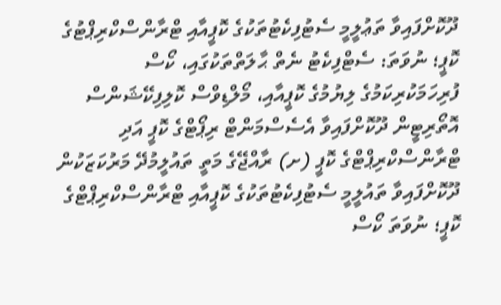ދޫކޮށްފައިވާ ތަޢުލީމީ ސެޓުފިކެޓުތަކުގެ ކޮޕީއާއި ޓްރާންސްކްރިޕްޓުގެ ކޮޕީ؛ ނުވަތަ: ސެޓްފިކެޓު ނެތް ޙާލަތްތަކުގައި، ކޯސް ފުރިހަމަކުރިކަމުގެ ލިޔުމުގެ ކޮޕީއާއި، މޯލްޑިވްސް ކޮލިފިކޭޝަންސް އޮތޯރިޓީން ދޫކޮށްފައިވާ އެސެސްމަންޓް ރިޕޯޓްގެ ކޮޕީ އަދި ޓްރާންސްކްރިޕްޓްގެ ކޮޕީ (ށ) ރާއްޖޭގެ މަތީ ތައުލީމުދޭ މަރުކަޒަކުން ދޫކޮށްފައިވާ ތައުލީމީ ސެޓުފިކެޓުތަކުގެ ކޮޕީއާއި ޓްރާންސްކްރިޕްޓްގެ ކޮޕީ؛ ނުވަތަ ކޯސް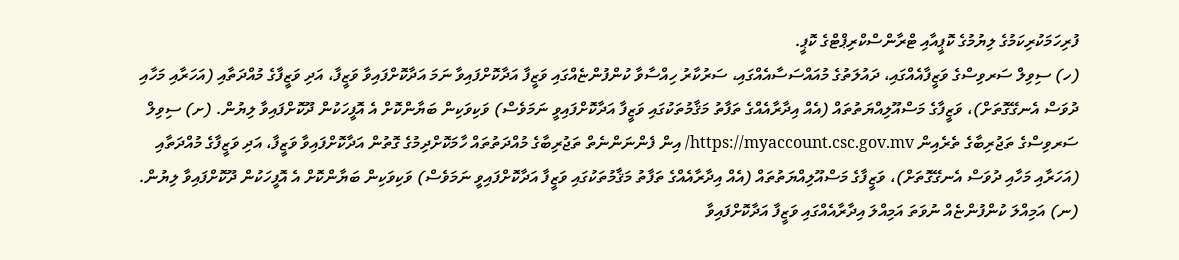ފުރިހަމަކުރިކަމުގެ ލިޔުމުގެ ކޮޕީއާއި ޓްރާންސްކްރިޕްޓްގެ ކޮޕީ.
(ހ) ސިވިލް ސަރވިސްގެ ވަޒީފާއެއްގައި، ދައުލަތުގެ މުއައްސަސާއެއްގައި، ސަރުކާރު ހިއްސާވާ ކުންފުންޏެއްގައި ވަޒީފާ އަދާކޮށްފައިވާ ނަމަ އަދާކޮށްފައިވާ ވަޒީފާ، އަދި ވަޒީފާގެ މުއްދަތާއި (އަހަރާއި މަހާއި ދުވަސް އެނގޭގޮތަށް)، ވަޒީފާގެ މަސްއޫލިއްޔަތުތައް (އެއް އިދާރާއެއްގެ ތަފާތު މަޤާމުތަކުގައި ވަޒީފާ އަދާކޮށްފައިވީ ނަމަވެސް) ވަކިވަކިން ބަޔާންކޮށް އެ އޮފީހަކުން ދޫކޮށްފައިވާ ލިޔުން. (ށ) ސިވިލް ސަރވިސްގެ ތަޖުރިބާގެ ތެރެއިން https://myaccount.csc.gov.mv/ އިން ފެންނަންނެތް ތަޖުރިބާގެ މުއްދަތުތައް ހާމަކޮށްދިމުގެ ގޮތުން އަދާކޮށްފައިވާ ވަޒީފާ، އަދި ވަޒީފާގެ މުއްދަތާއި (އަހަރާއި މަހާއި ދުވަސް އެނގޭގޮތަށް)، ވަޒީފާގެ މަސްއޫލިއްޔަތުތައް (އެއް އިދާރާއެއްގެ ތަފާތު މަޤާމުތަކުގައި ވަޒީފާ އަދާކޮށްފައިވީ ނަމަވެސް) ވަކިވަކިން ބަޔާންކޮށް އެ އޮފީހަކުން ދޫކޮށްފައިވާ ލިޔުން. (ނ) އަމިއްލަ ކުންފުންޏެއް ނުވަތަ އަމިއްލަ އިދާރާއެއްގައި ވަޒީފާ އަދާކޮށްފައިވާ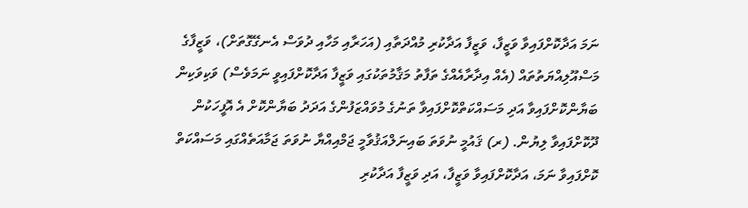ނަމަ އަދާކޮށްފައިވާ ވަޒީފާ، ވަޒީފާ އަދާކުރި މުއްދަތާއި (އަހަރާއި މަހާއި ދުވަސް އެނގޭގޮތަށް)، ވަޒީފާގެ މަސްއޫލިއްޔަތުތައް (އެއް އިދާރާއެއްގެ ތަފާތު މަޤާމުތަކުގައި ވަޒީފާ އަދާކޮށްފައިވީ ނަމަވެސް) ވަކިވަކިން ބަޔާންކޮށްފައިވާ އަދި މަސައްކަތްކޮށްފައިވާ ތަނުގެ މުވައްޒަފުންގެ އަދަދު ބަޔާންކޮށް އެ އޮފީހަކުން ދޫކޮށްފައިވާ ލިޔުން. (ރ) ޤައުމީ ނުވަތަ ބައިނަލްއަޤުވާމީ ޖަމްއިއްޔާ ނުވަތަ ޖަމާއަތެއްގައި މަސައްކަތް ކޮށްފައިވާ ނަމަ، އަދާކޮށްފައިވާ ވަޒީފާ، އަދި ވަޒީފާ އަދާކުރި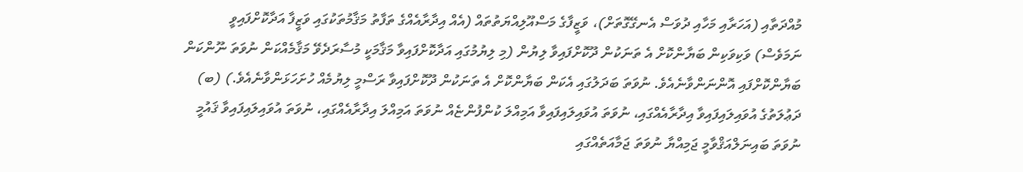މުއްދަތާއި (އަހަރާއި މަހާއި ދުވަސް އެނގޭގޮތަށް)، ވަޒީފާގެ މަސްއޫލިއްޔަތުތައް (އެއް އިދާރާއެއްގެ ތަފާތު މަޤާމުތަކުގައި ވަޒީފާ އަދާކޮށްފައިވީ ނަމަވެސް) ވަކިވަކިން ބަޔާންކޮށް އެ ތަނަކުން ދޫކޮށްފައިވާ ލިޔުން (މި ލިޔުމުގައި އަދާކޮށްފައިވާ މަޤާމަކީ މުސާރަދެވޭ މަޤާމެއްކަން ނުވަތަ ނޫންކަން ބަޔާންކޮށްފައި އޮންނަންވާނެއެވެ. ނުވަތަ ބަދަލުގައި އެކަން ބަޔާންކޮށް އެ ތަނަކުން ދޫކޮށްފައިވާ ރަސްމީ ލިޔުމެއް ހުށަހަޅަންވާނެއެވެ.) (ބ) ދަޢުލަތުގެ އުވައިލައިފައިވާ އިދާރާއެއްގައި، ނުވަތަ އުވައިލައިފައިވާ އަމިއްލަ ކުންފުންޏެއް ނުވަތަ އަމިއްލަ އިދާރާއެއްގައި، ނުވަތަ އުވައިލައިފައިވާ ޤައުމީ ނުވަތަ ބައިނަލްއަޤްވާމީ ޖަމިއްޔާ ނުވަތަ ޖަމާއަތެއްގައި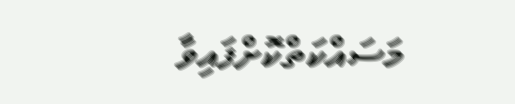މަސައްކަތްކޮށްފައިވާ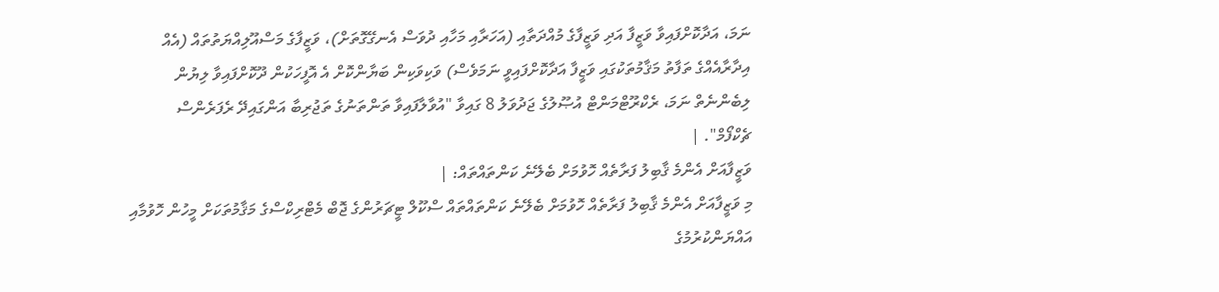ނަމަ، އަދާކޮށްފައިވާ ވަޒީފާ އަދި ވަޒީފާގެ މުއްދަތާއި (އަހަރާއި މަހާއި ދުވަސް އެނގޭގޮތަށް)، ވަޒީފާގެ މަސްއޫލިއްޔަތުތައް (އެއް އިދާރާއެއްގެ ތަފާތު މަޤާމުތަކުގައި ވަޒީފާ އަދާކޮށްފައިވީ ނަމަވެސް) ވަކިވަކިން ބަޔާންކޮށް އެ އޮފީހަކުން ދޫކޮށްފައިވާ ލިޔުން ލިބެންނެތް ނަމަ، ރެކްރޫޓްމަންޓް އުޞޫލުގެ ޖަދުވަލު 8 ގައިވާ "އުވާލާފައިވާ ތަންތަނުގެ ތަޖުރިބާ އަންގައިދޭ ރެފަރެންސް ޗެކްފޯމް". |
ވަޒީފާއަށް އެންމެ ޤާބިލު ފަރާތެއް ހޮވުމަށް ބެލޭނެ ކަންތައްތައް: |
މި ވަޒީފާއަށް އެންމެ ޤާބިލު ފަރާތެއް ހޮވުމަށް ބެލޭނެ ކަންތައްތައް ސްކޫލް ޓީޗަރުންގެ ޖޮބް މެޓްރިކްސްގެ މަޤާމުތަކަށް މީހުން ހޮވުމާއި އައްޔަންކުރުމުގެ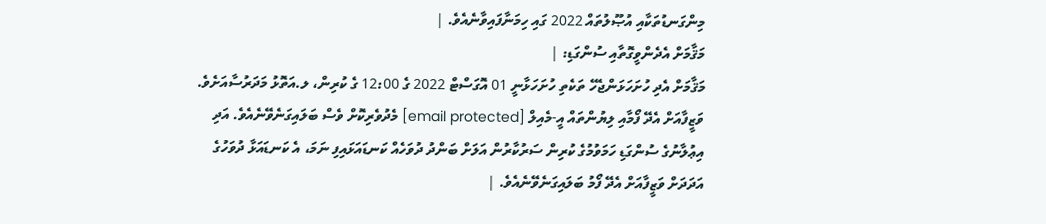މިންގަނޑުތަކާއި އުޞޫލުތައް 2022 ގައި ހިމަނާފައިވާނެއެވެ. |
މަޤާމަށް އެދެންވީގޮތާއި ސުންގަޑި: |
މަޤާމަށް އެދި ހުށަހަޅަންޖެހޭ ތަކެތި ހުށަހަޅާނީ 01 އޮގަސްޓް 2022 ގެ 12:00 ގެ ކުރިން، ލ.އަތޮޅު މަދަރުސާއަށެވެ. ވަޒީފާއަށް އެދޭ ފޯމާއި ލިޔުންތައް އީ-މެއިލް [email protected] މެދުވެރިކޮށް ވެސް ބަލައިގަނެވޭނެއެވެ. އަދި އިޢުލާނުގެ ސުންގަޑި ހަމަވުމުގެ ކުރިން ސަރުކާރުން އަލަށް ބަންދު ދުވަހެއް ކަނޑައަޅައިފި ނަމަ، އެ ކަނޑައަޅާ ދުވަހުގެ އަދަދަށް ވަޒީފާއަށް އެދޭ ފޯމު ބަލައިގަނެވޭނެއެވެ. |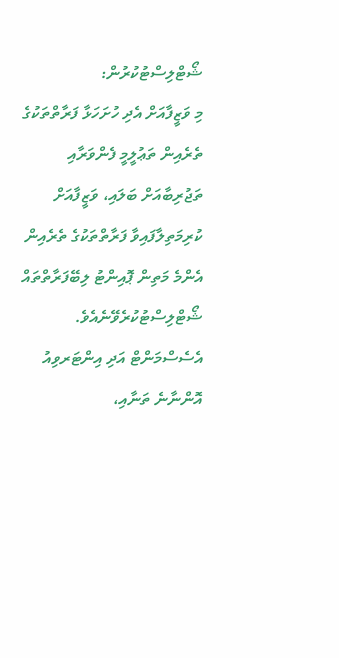ޝޯޓްލިސްޓުކުރުން:
މި ވަޒީފާއަށް އެދި ހުށަހަޅާ ފަރާތްތަކުގެ ތެރެއިން ތަޢުލީމީ ފެންވަރާއި ތަޖުރިބާއަށް ބަލައި، ވަޒީފާއަށް ކުރިމަތިލާފައިވާ ފަރާތްތަކުގެ ތެރެއިން އެންމެ މަތިން ޕޮއިންޓު ލިބޭފަރާތްތައް ޝޯޓްލިސްޓުކުރެވޭނެއެވެ.
އެސެސްމަންޓް އަދި އިންޓަރވިއު އޮންނާނެ ތަނާއި،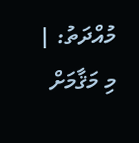މުއްދަތު: |
މި މަޤާމަށް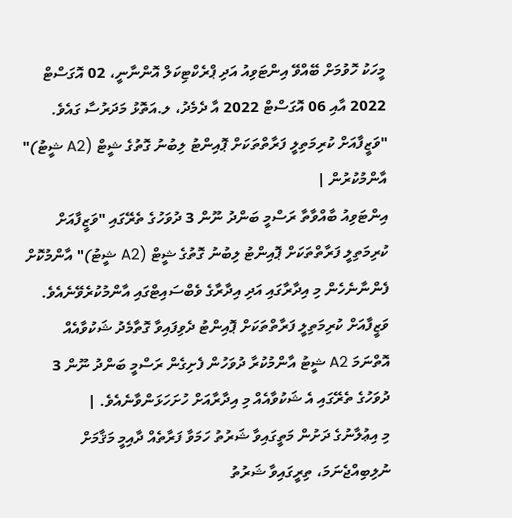މީހަކު ހޮވުމަށް ބޭއްވޭ އިންޓަވިއު އަދި ޕްރެކްޓިކަލް އޮންނާނީ، 02 އޮގަސްޓް 2022 އާއި 06 އޮގަސްޓް 2022 އާ ދެމެދު، ލ.އަތޮޅު މަދަރުސާ ގައެވެ.
"ވަޒީފާއަށް ކުރިމަތިލީ ފަރާތްތަކަށް ޕޮއިންޓު ލިބުނު ގޮތުގެ ޝީޓް (A2 ޝީޓު)" އާންމުކުރުން |
އިންޓަވިއު ބާއްވާތާ ރަސްމީ ބަންދު ނޫން 3 ދުވަހުގެ ތެރޭގައި "ވަޒީފާއަށް ކުރިމަތިލީ ފަރާތްތަކަށް ޕޮއިންޓު ލިބުނު ގޮތުގެ ޝީޓް (A2 ޝީޓު)" އާންމުކޮށް ފެންނާނެހެން މި އިދާރާގައި އަދި އިދާރާގެ ވެބްސައިޓްގައި އާންމުކުރެވޭނެއެވެ. ވަޒީފާއަށް ކުރިމަތިލީ ފަރާތްތަކަށް ޕޮއިންޓު ދެވިފައިވާ ގޮތާމެދު ޝަކުވާއެއް އޮތްނަމަ A2 ޝީޓު އާންމުކުރާ ދުވަހުން ފެށިގެން ރަސްމީ ބަންދު ނޫން 3 ދުވަހުގެ ތެރޭގައި އެ ޝަކުވާއެއް މި އިދާރާއަށް ހުށަހަޅަންވާނެއެވެ. |
މި އިޢުލާނުގެ ދަށުން މަތީގައިވާ ޝަރުތު ހަމަވާ ފަރާތެއް ދާއިމީ މަޤާމަށް ނުލިބިއްޖެނަމަ، ތިރީގައިވާ ޝަރުތު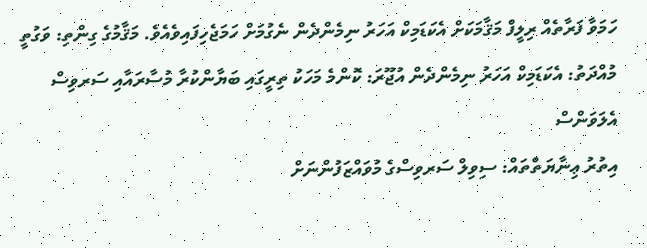ހަމަވާ ފަރާތެއް ރިލީފް މަޤާމަކަށް އެކަޑަމިކް އަހަރު ނިމެންދެން ނެގުމަށް ހަމަޖެހިފައިވެއެވެ. މަޤާމުގެ ގިންތި: ވަގުތީ މުއްދަތު: އެކަޑަމިކް އަހަރު ނިމެންދެން އުޖޫރަ: ކޮންމެ މަހަކު ތިރީގައި ބަޔާންކުރާ މުސާރައާއި ސަރވިސް އެލަވަންސް
އިތުރު ޢިނާޔަތްތައް: ސިވިލް ސަރވިސްގެ މުވައްޒަފުންނަށް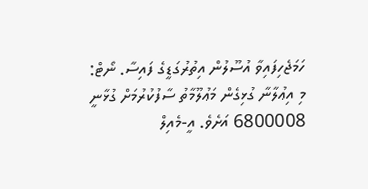ހަމަޖެހިފައިވާ އުސޫލުން އިތުރުގަޑީގެ ފައިސާ. ނޯޓް:
މި އިޢުލާނާ ގުޅިގެން މަޢުލޫމާތު ސާފުކުރުމަށް ގުޅާނީ 6800008 އަށެވެ. އީ-މެއިލް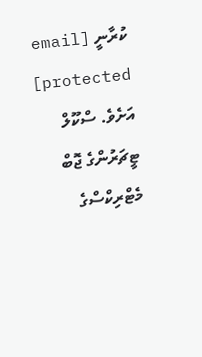ކުރާނީ [email protected] އަށެވެ. ސްކޫލް ޓީޗަރުންގެ ޖޮބް މެޓްރިކްސްގެ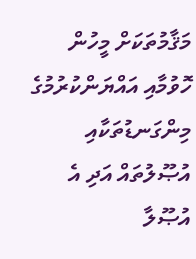މަޤާމުތަކަށް މީހުން ހޮވުމާއި އައްޔަންކުރުމުގެ މިންގަނޑުތަކާއި އުޞޫލުތައް އަދި އެ އުޞޫލާ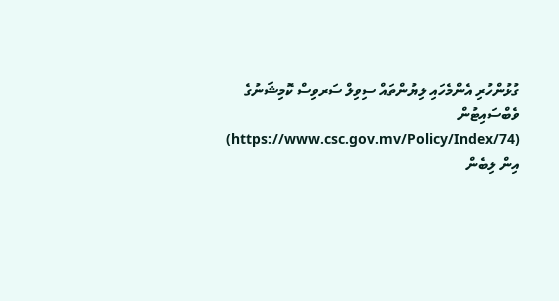ގުޅުންހުރި އެންމެހައި ލިޔުންތައް ސިވިލް ސަރވިސް ކޮމިޝަނުގެ ވެބްސައިޓުން (https://www.csc.gov.mv/Policy/Index/74) އިން ލިބެން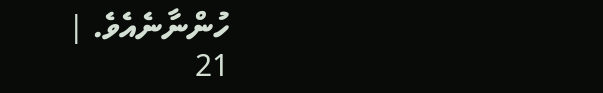ހުންނާނެއެވެ. |
21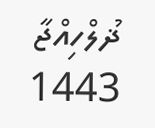ޛުލްހިއްޖާ 1443